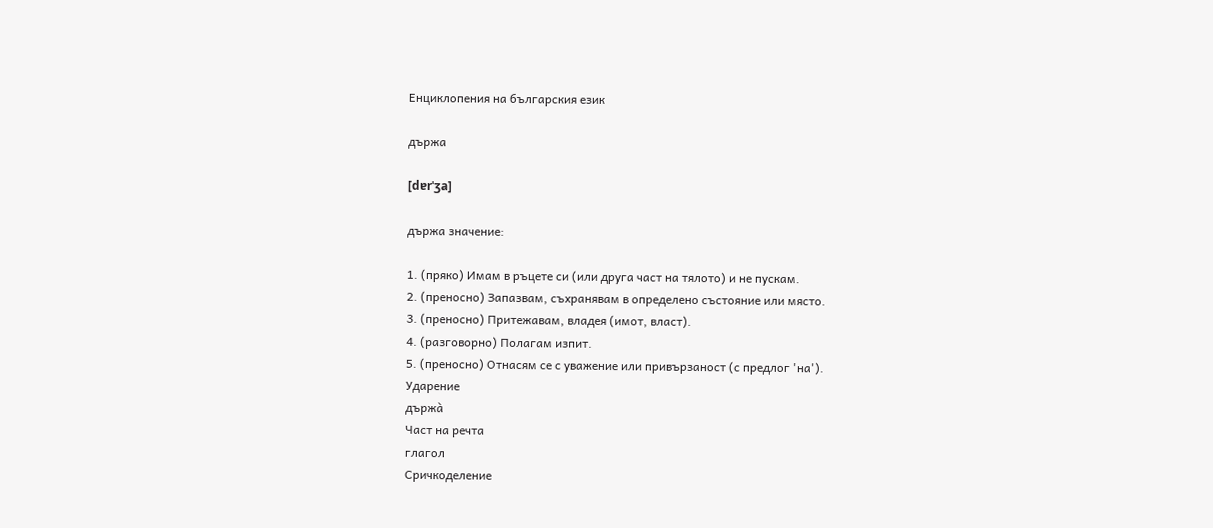Енциклопения на българския език

държа

[dɐrˈʒa]

държа значение:

1. (пряко) Имам в ръцете си (или друга част на тялото) и не пускам.
2. (преносно) Запазвам, съхранявам в определено състояние или място.
3. (преносно) Притежавам, владея (имот, власт).
4. (разговорно) Полагам изпит.
5. (преносно) Отнасям се с уважение или привързаност (с предлог 'на').
Ударение
държа̀
Част на речта
глагол
Сричкоделение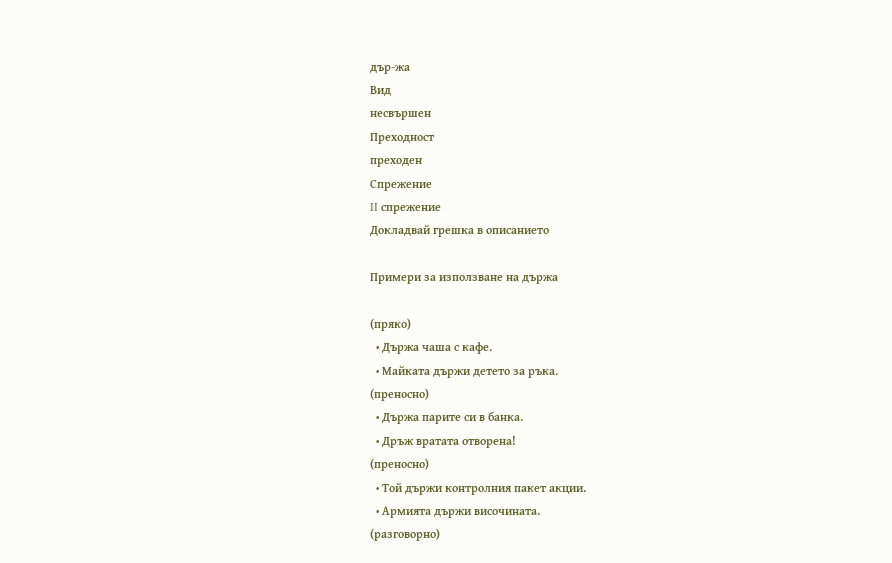дър-жа
Вид
несвършен
Преходност
преходен
Спрежение
II спрежение
Докладвай грешка в описанието

Примери за използване на държа

(пряко)
  • Държа чаша с кафе.
  • Майката държи детето за ръка.
(преносно)
  • Държа парите си в банка.
  • Дръж вратата отворена!
(преносно)
  • Той държи контролния пакет акции.
  • Армията държи височината.
(разговорно)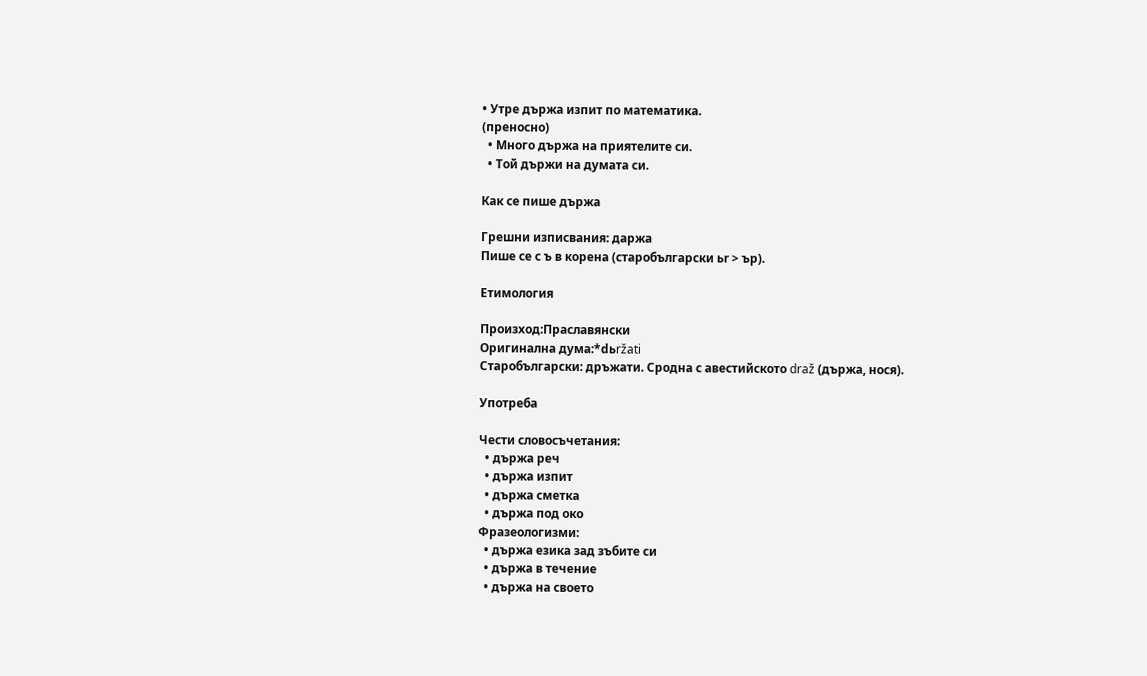• Утре държа изпит по математика.
(преносно)
  • Много държа на приятелите си.
  • Той държи на думата си.

Как се пише държа

Грешни изписвания: даржа
Пише се с ъ в корена (старобългарски ьr > ър).

Етимология

Произход:Праславянски
Оригинална дума:*dьržati
Старобългарски: дръжати. Сродна с авестийското draž (държа, нося).

Употреба

Чести словосъчетания:
  • държа реч
  • държа изпит
  • държа сметка
  • държа под око
Фразеологизми:
  • държа езика зад зъбите си
  • държа в течение
  • държа на своето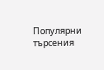Популярни търсения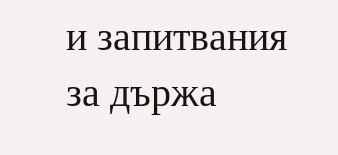и запитвания за държа